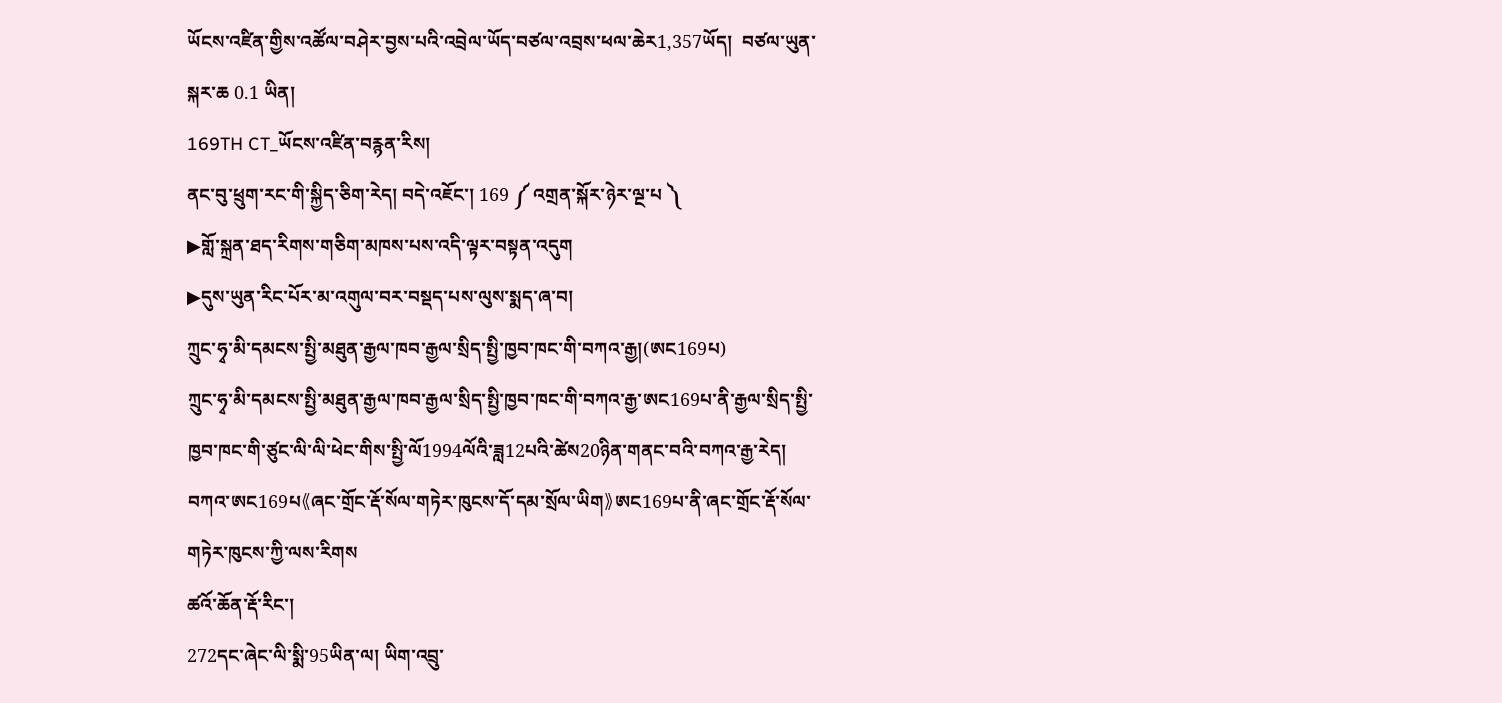ཡོངས་འཛིན་གྱིས་འཚོལ་བཤེར་བྱས་པའི་འབྲེལ་ཡོད་བཙལ་འབྲས་ཕལ་ཆེར1,357ཡོད།  བཙལ་ཡུན་སྐར་ཆ 0.1 ཡིན།
169TH CT_ཡོངས་འཛིན་བརྙན་རིས།
ནང་བུ་ཕྲུག་རང་གི་སྐྱིད་ཅིག་རེད། བདེ་འཇོང་། 169 ༼ འགྲན་སྐོར་ཉེར་ལྔ་པ ༽
▶གློ་སྐྲན་ཐད་རིགས་གཅིག་མཁས་པས་འདི་ལྟར་བསྟན་འདུག
▶དུས་ཡུན་རིང་པོར་མ་འགུལ་བར་བསྡད་པས་ལུས་སྨད་ཞ་བ།
ཀྲུང་ཧྭ་མི་དམངས་སྤྱི་མཐུན་རྒྱལ་ཁབ་རྒྱལ་སྲིད་སྤྱི་ཁྱབ་ཁང་གི་བཀའ་རྒྱ།(ཨང169པ)
ཀྲུང་ཧྭ་མི་དམངས་སྤྱི་མཐུན་རྒྱལ་ཁབ་རྒྱལ་སྲིད་སྤྱི་ཁྱབ་ཁང་གི་བཀའ་རྒྱ་ཨང169པ་ནི་རྒྱལ་སྲིད་སྤྱི་ཁྱབ་ཁང་གི་ཙུང་ལི་ལི་ཕེང་གིས་སྤྱི་ལོ1994ལོའི་ཟླ12པའི་ཚེས20ཉིན་གནང་བའི་བཀའ་རྒྱ་རེད། བཀའ་ཨང169པ《ཞང་གྲོང་རྡོ་སོལ་གཏེར་ཁུངས་དོ་དམ་སྲོལ་ཡིག》ཨང169པ་ནི་ཞང་གྲོང་རྡོ་སོལ་གཏེར་ཁུངས་ཀྱི་ལས་རིགས
ཚའོ་ཆོན་རྡོ་རིང་།
272དང་ཞེང་ལི་སྨི་95ཡིན་ལ། ཡིག་འབྲུ་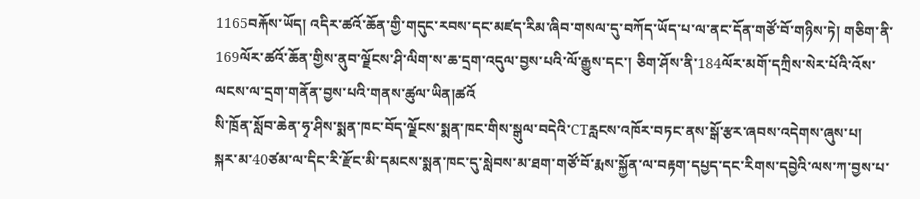1165བརྐོས་ཡོད། འདིར་ཚའོ་ཆོན་གྱི་གདུང་རབས་དང་མཛད་རིམ་ཞིབ་གསལ་དུ་བཀོད་ཡོད་པ་ལ་ནང་དོན་གཙོ་བོ་གཉིས་ཏེ། གཅིག་ནི་169ལོར་ཚའོ་ཆོན་གྱིས་ནུབ་ལྗོངས་ཤི་ལིག་ས་ཆ་དྲག་འདུལ་བྱས་པའི་ལོ་རྒྱུས་དང་། ཅིག་ཤོས་ནི་184ལོར་མགོ་དཀྲིས་སེར་པོའི་འོས་ལངས་ལ་དྲག་གནོན་བྱས་པའི་གནས་ཚུལ་ཡིན།ཚའོ
སི་ཁྲོན་སློབ་ཆེན་ཧྭ་ཤིས་སྨན་ཁང་བོད་ལྗོངས་སྨན་ཁང་གིས་སྒུལ་བདེའི་CTརླངས་འཁོར་བཏང་ནས་སྒོ་རྩར་ཞབས་འདེགས་ཞུས་པ།
སྐར་མ་40ཙམ་ལ་དིང་རི་རྫོང་མི་དམངས་སྨན་ཁང་དུ་སླེབས་མ་ཐག་གཙོ་བོ་རྨས་སྐྱོན་ལ་བརྟག་དཔྱད་དང་རིགས་དབྱེའི་ལས་ཀ་བྱས་པ་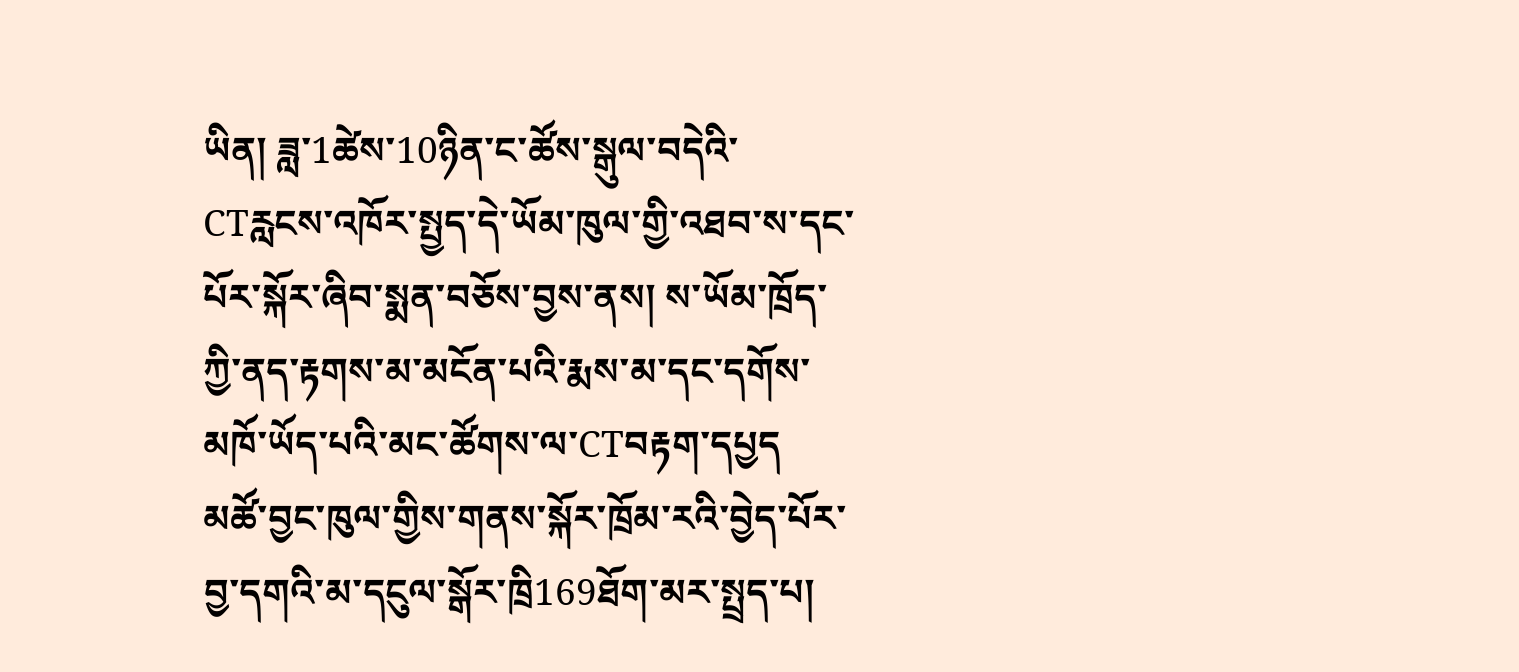ཡིན། ཟླ་1ཚེས་10ཉིན་ང་ཚོས་སྒུལ་བདེའི་CTརླངས་འཁོར་སྤྱད་དེ་ཡོམ་ཁུལ་གྱི་འཐབ་ས་དང་པོར་སྐོར་ཞིབ་སྨན་བཅོས་བྱས་ནས། ས་ཡོམ་ཁྲོད་ཀྱི་ནད་རྟགས་མ་མངོན་པའི་རྨས་མ་དང་དགོས་མཁོ་ཡོད་པའི་མང་ཚོགས་ལ་CTབརྟག་དཔྱད
མཚོ་བྱང་ཁུལ་གྱིས་གནས་སྐོར་ཁྲོམ་རའི་བྱེད་པོར་བྱ་དགའི་མ་དངུལ་སྒོར་ཁྲི169ཐོག་མར་སྤྲད་པ།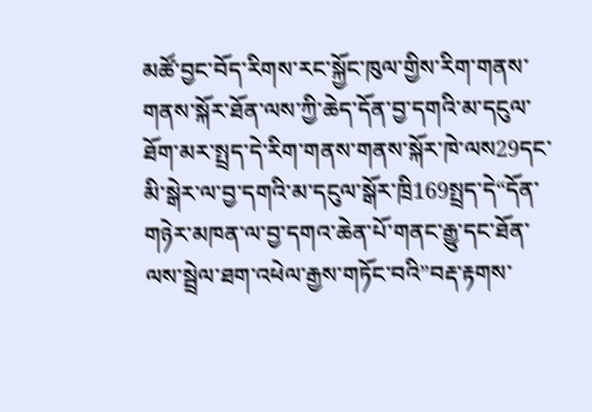མཚོ་བྱང་བོད་རིགས་རང་སྐྱོང་ཁུལ་གྱིས་རིག་གནས་གནས་སྐོར་ཐོན་ལས་ཀྱི་ཆེད་དོན་བྱ་དགའི་མ་དངུལ་ཐོག་མར་སྤྲད་དེ་རིག་གནས་གནས་སྐོར་ཁེ་ལས29དང་མི་སྒེར་ལ་བྱ་དགའི་མ་དངུལ་སྒོར་ཁྲི169སྤྲད་དེ“དོན་གཉེར་མཁན་ལ་བྱ་དགའ་ཆེན་པོ་གནང་རྒྱུ་དང་ཐོན་ལས་སྦྲེལ་ཐག་འཕེལ་རྒྱས་གཏོང་བའི”བརྡ་རྟགས་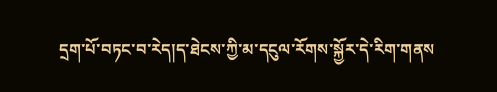དྲག་པོ་བཏང་བ་རེད།ད་ཐེངས་ཀྱི་མ་དངུལ་རོགས་སྐྱོར་དེ་རིག་གནས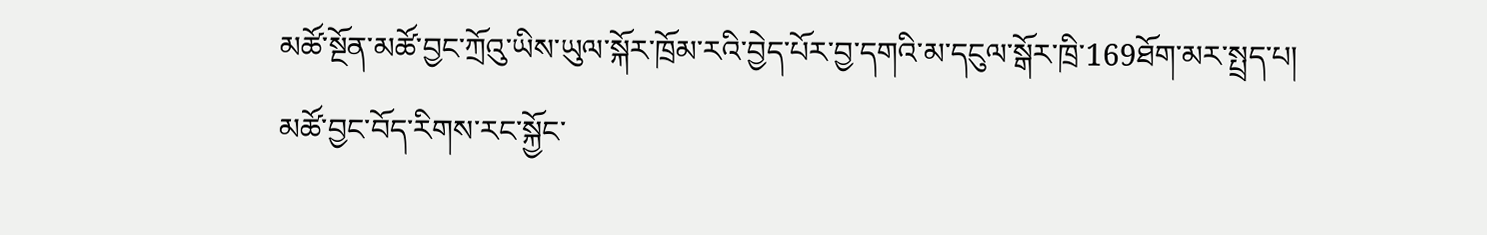མཚོ་སྔོན་མཚོ་བྱང་ཀྲོའུ་ཡིས་ཡུལ་སྐོར་ཁྲོམ་རའི་བྱེད་པོར་བྱ་དགའི་མ་དངུལ་སྒོར་ཁྲི་169ཐོག་མར་སྤྲད་པ།
མཚོ་བྱང་བོད་རིགས་རང་སྐྱོང་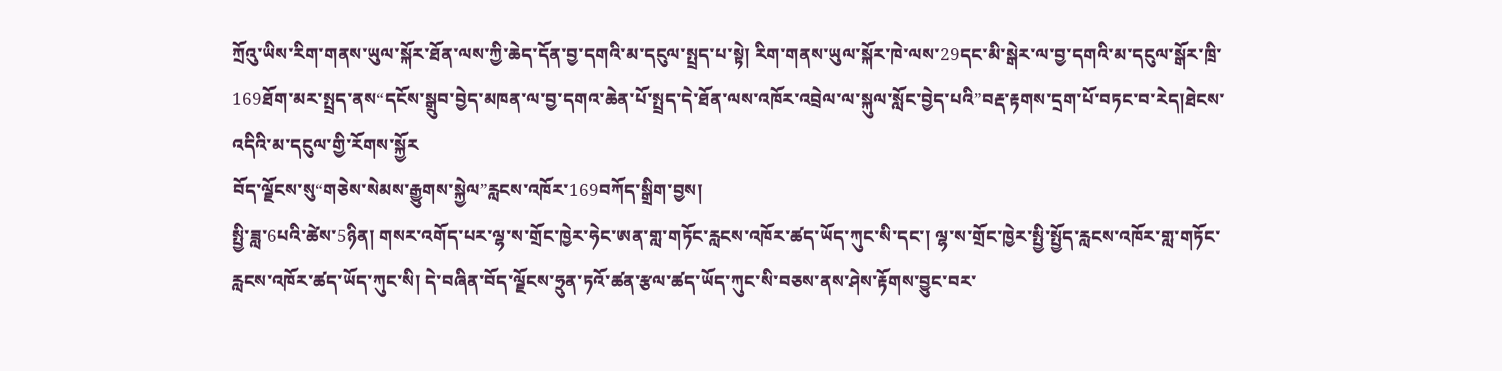ཀྲོའུ་ཡིས་རིག་གནས་ཡུལ་སྐོར་ཐོན་ལས་ཀྱི་ཆེད་དོན་བྱ་དགའི་མ་དངུལ་སྤྲད་པ་སྟེ། རིག་གནས་ཡུལ་སྐོར་ཁེ་ལས་29དང་མི་སྒེར་ལ་བྱ་དགའི་མ་དངུལ་སྒོར་ཁྲི་169ཐོག་མར་སྤྲད་ནས“དངོས་སྒྲུབ་བྱེད་མཁན་ལ་བྱ་དགའ་ཆེན་པོ་སྤྲད་དེ་ཐོན་ལས་འཁོར་འབྲེལ་ལ་སྐུལ་སློང་བྱེད་པའི”བརྡ་རྟགས་དྲག་པོ་བཏང་བ་རེད།ཐེངས་འདིའི་མ་དངུལ་གྱི་རོགས་སྐྱོར
བོད་ལྗོངས་སུ“གཅེས་སེམས་རྒྱུགས་སྐྱེལ”རླངས་འཁོར་169བཀོད་སྒྲིག་བྱས།
སྤྱི་ཟླ་6པའི་ཚེས་5ཉིན། གསར་འགོད་པར་ལྷ་ས་གྲོང་ཁྱེར་ཧེང་ཨན་གླ་གཏོང་རླངས་འཁོར་ཚད་ཡོད་ཀུང་སི་དང་། ལྷ་ས་གྲོང་ཁྱེར་སྤྱི་སྤྱོད་རླངས་འཁོར་གླ་གཏོང་རླངས་འཁོར་ཚད་ཡོད་ཀུང་སི། དེ་བཞིན་བོད་ལྗོངས་ཧྲུན་ཏའོ་ཚན་རྩལ་ཚད་ཡོད་ཀུང་སི་བཅས་ནས་ཤེས་རྟོགས་བྱུང་བར་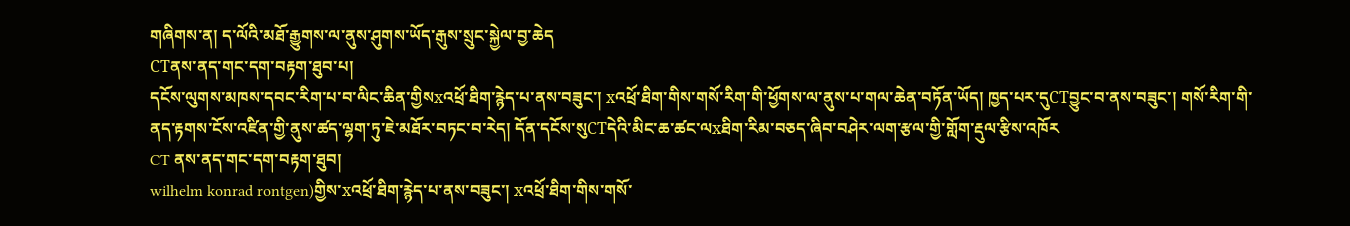གཞིགས་ན། ད་ལོའི་མཐོ་རྒྱུགས་ལ་ནུས་ཤུགས་ཡོད་རྒུས་སྲུང་སྐྱེལ་བྱ་ཆེད
CTནས་ནད་གང་དག་བརྟག་ཐུབ་པ།
དངོས་ལུགས་མཁས་དབང་རིག་པ་བ་ལིང་ཆིན་གྱིསxའཕྲོ་ཐིག་རྙེད་པ་ནས་བཟུང་། xའཕྲོ་ཐིག་གིས་གསོ་རིག་གི་ཕྱོགས་ལ་ནུས་པ་གལ་ཆེན་བཏོན་ཡོད། ཁྱད་པར་དུCTབྱུང་བ་ནས་བཟུང་། གསོ་རིག་གི་ནད་རྟགས་ངོས་འཛིན་གྱི་ནུས་ཚད་ལྷག་ཏུ་ཇེ་མཐོར་བཏང་བ་རེད། དོན་དངོས་སུCTདེའི་མིང་ཆ་ཚང་ལxཐིག་རིམ་བཅད་ཞིབ་བཤེར་ལག་རྩལ་གྱི་གློག་རྡུལ་རྩིས་འཁོར
CT ནས་ནད་གང་དག་བརྟག་ཐུབ།
wilhelm konrad rontgen)གྱིས་xའཕྲོ་ཐིག་རྙེད་པ་ནས་བཟུང་། xའཕྲོ་ཐིག་གིས་གསོ་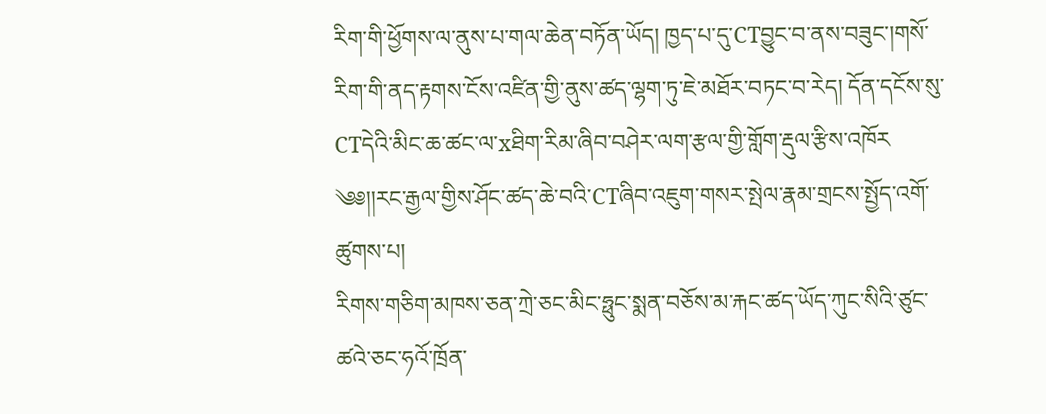རིག་གི་ཕྱོགས་ལ་ནུས་པ་གལ་ཆེན་བཏོན་ཡོད། ཁྱད་པ་དུ་CTབྱུང་བ་ནས་བཟུང་།གསོ་རིག་གི་ནད་རྟགས་ངོས་འཛིན་གྱི་ནུས་ཚད་ལྷག་ཏུ་ཇེ་མཐོར་བཏང་བ་རེད། དོན་དངོས་སུ་CTདེའི་མིང་ཆ་ཚང་ལ་xཐིག་རིམ་ཞིབ་བཤེར་ལག་རྩལ་གྱི་གློག་རྡུལ་རྩིས་འཁོར
༄༅།།རང་རྒྱལ་གྱིས་ཤོང་ཚད་ཆེ་བའི་CTཞིབ་འཇུག་གསར་སྤེལ་རྣམ་གྲངས་སྤྱོད་འགོ་ཚུགས་པ།
རིགས་གཅིག་མཁས་ཅན་ཀྲེ་ཅང་མིང་ཧྥུང་སྨན་བཅོས་མ་རྐང་ཚད་ཡོད་ཀུང་སིའི་ཙུང་ཚའེ་ཅང་ཧའོ་ཁྲོན་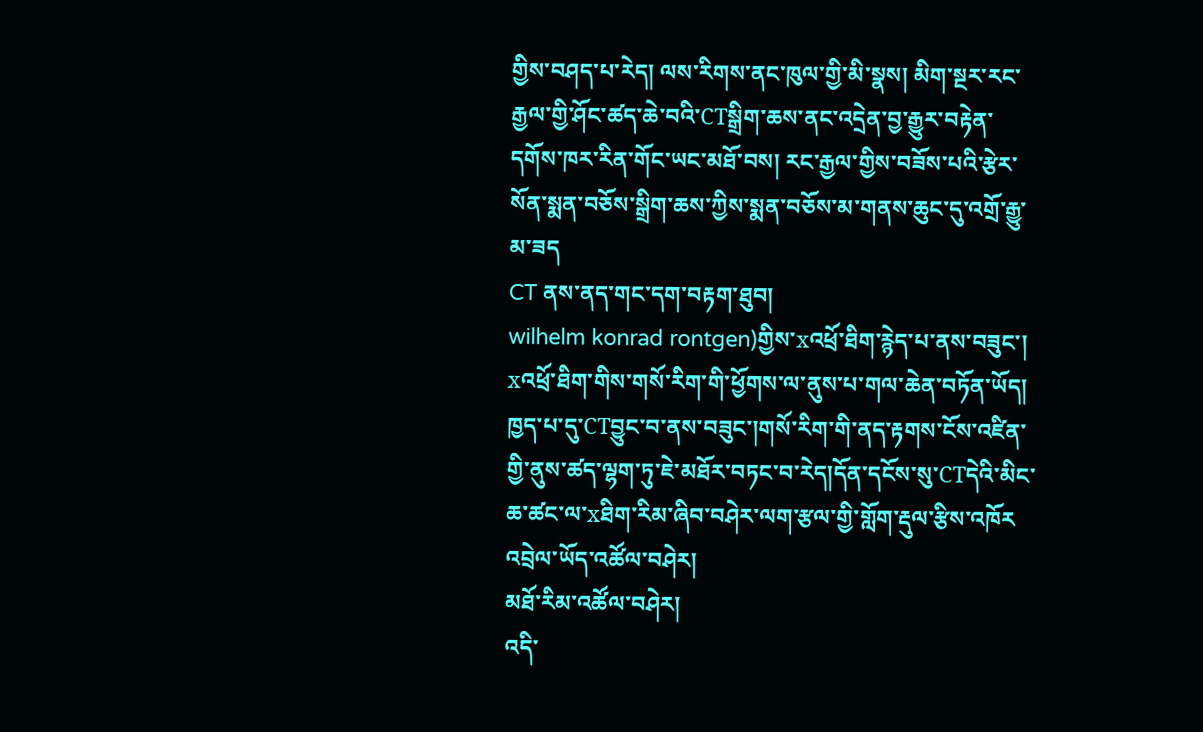གྱིས་བཤད་པ་རེད། ལས་རིགས་ནང་ཁུལ་གྱི་མི་སྣས། མིག་སྔར་རང་རྒྱལ་གྱི་ཤོང་ཚད་ཆེ་བའི་CTསྒྲིག་ཆས་ནང་འདྲེན་བྱ་རྒྱུར་བརྟེན་དགོས་ཁར་རིན་གོང་ཡང་མཐོ་བས། རང་རྒྱལ་གྱིས་བཟོས་པའི་རྩེར་སོན་སྨན་བཅོས་སྒྲིག་ཆས་ཀྱིས་སྨན་བཅོས་མ་གནས་ཆུང་དུ་འགྲོ་རྒྱུ་མ་ཟད
CT ནས་ནད་གང་དག་བརྟག་ཐུབ།
wilhelm konrad rontgen)གྱིས་xའཕྲོ་ཐིག་རྙེད་པ་ནས་བཟུང་། xའཕྲོ་ཐིག་གིས་གསོ་རིག་གི་ཕྱོགས་ལ་ནུས་པ་གལ་ཆེན་བཏོན་ཡོད། ཁྱད་པ་དུ་CTབྱུང་བ་ནས་བཟུང་།གསོ་རིག་གི་ནད་རྟགས་ངོས་འཛིན་གྱི་ནུས་ཚད་ལྷག་ཏུ་ཇེ་མཐོར་བཏང་བ་རེད།དོན་དངོས་སུ་CTདེའི་མིང་ཆ་ཚང་ལ་xཐིག་རིམ་ཞིབ་བཤེར་ལག་རྩལ་གྱི་གློག་རྡུལ་རྩིས་འཁོར
འབྲེལ་ཡོད་འཚོལ་བཤེར།
མཐོ་རིམ་འཚོལ་བཤེར།
འདི་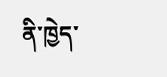ནི་ཁྱེད་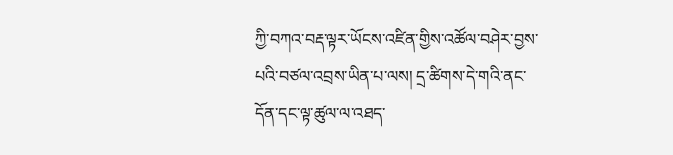ཀྱི་བཀའ་བརྡ་ལྟར་ཡོངས་འཛིན་གྱིས་འཚོལ་བཤེར་བྱས་པའི་བཙལ་འབྲས་ཡིན་པ་ལས། དྲ་ཚིགས་དེ་གའི་ནང་དོན་དང་ལྟ་ཚུལ་ལ་འཐད་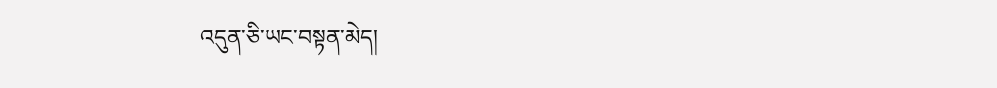འདུན་ཅི་ཡང་བསྟན་མེད།